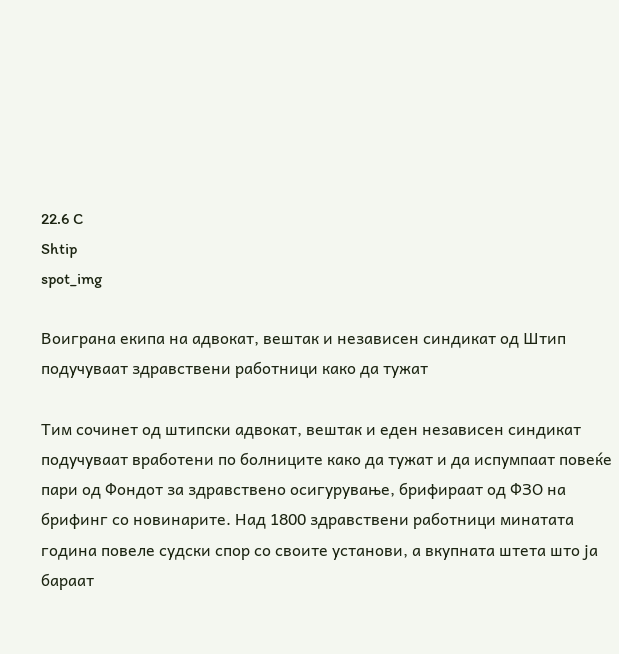22.6 C
Shtip
spot_img

Воиграна екипа на адвокат, вештак и независен синдикат од Штип подучуваат здравствени работници како да тужат

Тим сочинет од штипски адвокат, вештак и еден независен синдикат подучуваат вработени по болниците како да тужат и да испумпаат повеќе пари од Фондот за здравствено осигурување, брифираат од ФЗО на брифинг со новинарите. Над 1800 здравствени работници минатата година повеле судски спор со своите установи, а вкупната штета што ја бараат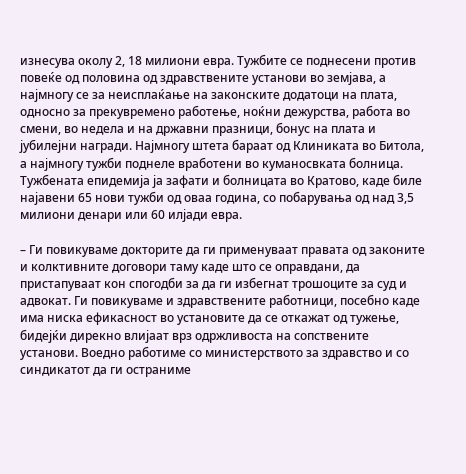изнесува околу 2, 18 милиони евра. Тужбите се поднесени против повеќе од половина од здравствените установи во земјава, а најмногу се за неисплаќање на законските додатоци на плата, односно за прекувремено работење, ноќни дежурства, работа во смени, во недела и на државни празници, бонус на плата и јубилејни награди. Најмногу штета бараат од Клиниката во Битола, а најмногу тужби поднеле вработени во куманосвката болница. Тужбената епидемија ја зафати и болницата во Кратово, каде биле најавени 65 нови тужби од оваа година, со побарувања од над 3,5 милиони денари или 60 илјади евра.

– Ги повикуваме докторите да ги применуваат правата од законите и колктивните договори таму каде што се оправдани, да пристапуваат кон спогодби за да ги избегнат трошоците за суд и адвокат. Ги повикуваме и здравствените работници, посебно каде има ниска ефикасност во установите да се откажат од тужење, бидејќи дирекно влијаат врз одржливоста на сопствените установи. Воедно работиме со министерството за здравство и со синдикатот да ги остраниме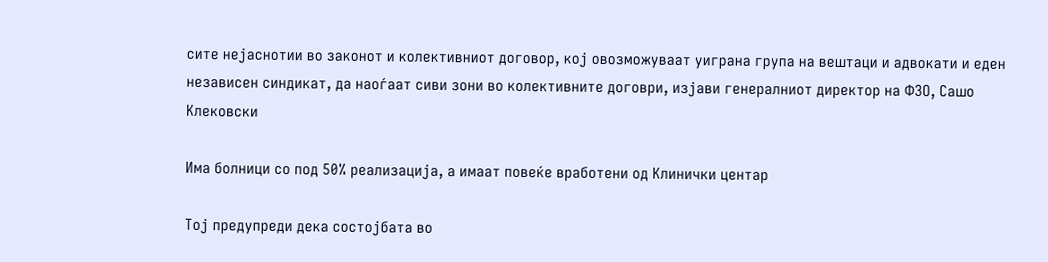сите нејаснотии во законот и колективниот договор, кој овозможуваат уиграна група на вештаци и адвокати и еден независен синдикат, да наоѓаат сиви зони во колективните договри, изјави генералниот директор на ФЗО, Сашо Клековски

Има болници со под 50% реализација, а имаат повеќе вработени од Клинички центар

Тој предупреди дека состојбата во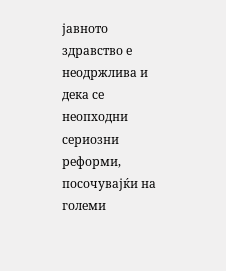јавното здравство е неодржлива и дека се неопходни сериозни реформи, посочувајќи на големи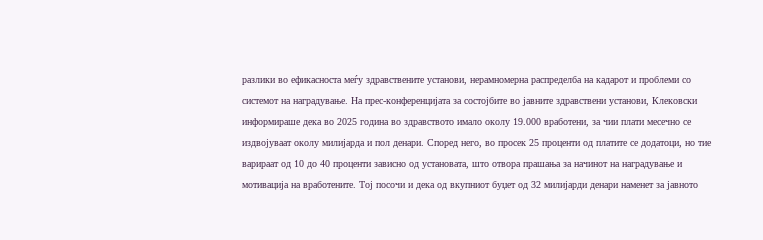разлики во ефикасноста меѓу здравствените установи, нерамномерна распределба на кадарот и проблеми со системот на наградување. На прес-конференцијата за состојбите во јавните здравствени установи, Клековски информираше дека во 2025 година во здравството имало околу 19.000 вработени, за чии плати месечно се издвојуваат околу милијарда и пол денари. Според него, во просек 25 проценти од платите се додатоци, но тие варираат од 10 до 40 проценти зависно од установата, што отвора прашања за начинот на наградување и мотивација на вработените. Тој посочи и дека од вкупниот буџет од 32 милијарди денари наменет за јавното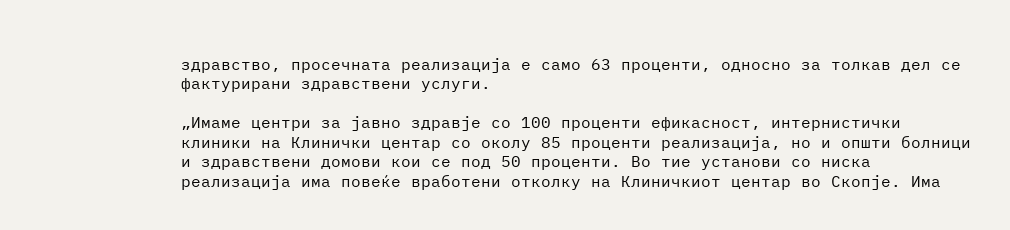здравство, просечната реализација е само 63 проценти, односно за толкав дел се фактурирани здравствени услуги.

„Имаме центри за јавно здравје со 100 проценти ефикасност, интернистички клиники на Клинички центар со околу 85 проценти реализација, но и општи болници и здравствени домови кои се под 50 проценти. Во тие установи со ниска реализација има повеќе вработени отколку на Клиничкиот центар во Скопје. Има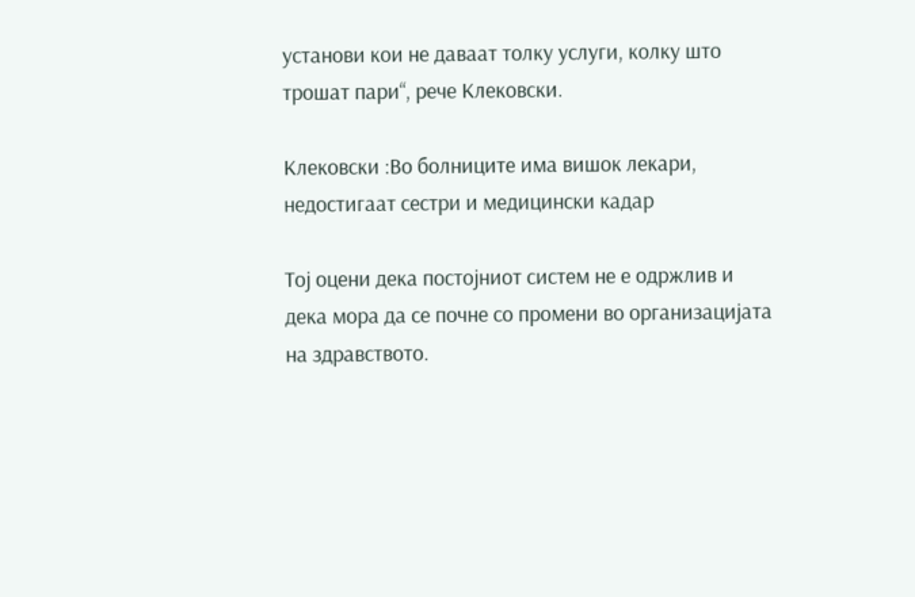установи кои не даваат толку услуги, колку што трошат пари“, рече Клековски.

Клековски :Во болниците има вишок лекари, недостигаат сестри и медицински кадар

Тој оцени дека постојниот систем не е одржлив и дека мора да се почне со промени во организацијата на здравството.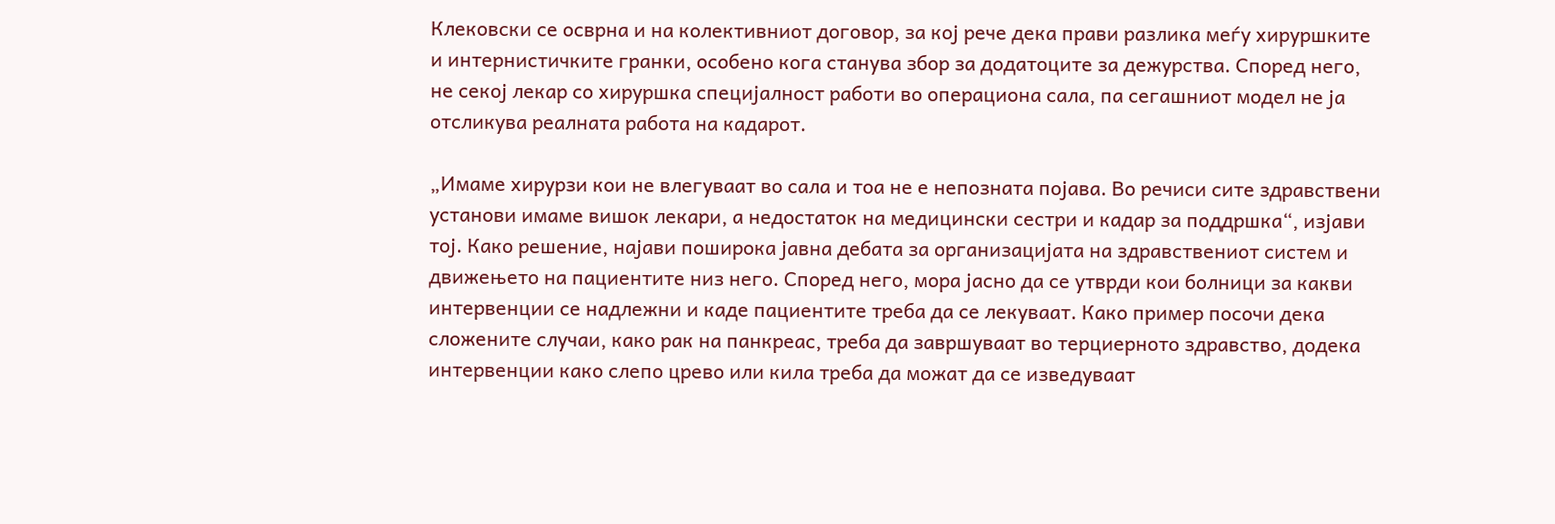Клековски се осврна и на колективниот договор, за кој рече дека прави разлика меѓу хируршките и интернистичките гранки, особено кога станува збор за додатоците за дежурства. Според него, не секој лекар со хируршка специјалност работи во операциона сала, па сегашниот модел не ја отсликува реалната работа на кадарот.

„Имаме хирурзи кои не влегуваат во сала и тоа не е непозната појава. Во речиси сите здравствени установи имаме вишок лекари, а недостаток на медицински сестри и кадар за поддршка“, изјави тој. Како решение, најави поширока јавна дебата за организацијата на здравствениот систем и движењето на пациентите низ него. Според него, мора јасно да се утврди кои болници за какви интервенции се надлежни и каде пациентите треба да се лекуваат. Како пример посочи дека сложените случаи, како рак на панкреас, треба да завршуваат во терциерното здравство, додека интервенции како слепо црево или кила треба да можат да се изведуваат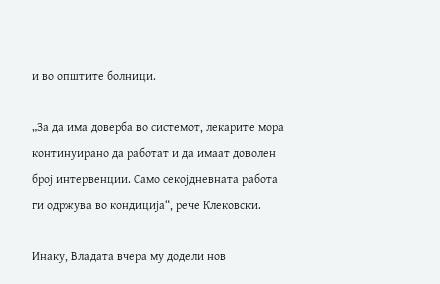и во општите болници.

„За да има доверба во системот, лекарите мора континуирано да работат и да имаат доволен број интервенции. Само секојдневната работа ги одржува во кондиција“, рече Клековски.

Инаку, Владата вчера му додели нов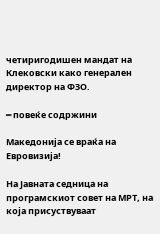четиригодишен мандат на Клековски како генерален директор на ФЗО.

━ повеќе содржини

Македонија се враќа на Евровизија!

На Јавната седница на програмскиот совет на МРТ, на која присуствуваат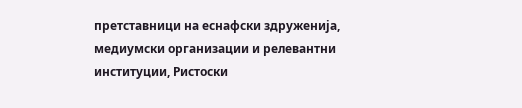претставници на еснафски здруженија, медиумски организации и релевантни институции, Ристоски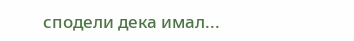сподели дека имал...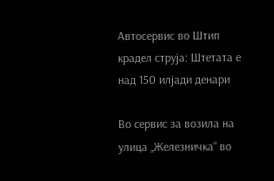Автосервис во Штип крадел струја: Штетата е над 150 илјади денари

Во сервис за возила на улица „Железничка“ во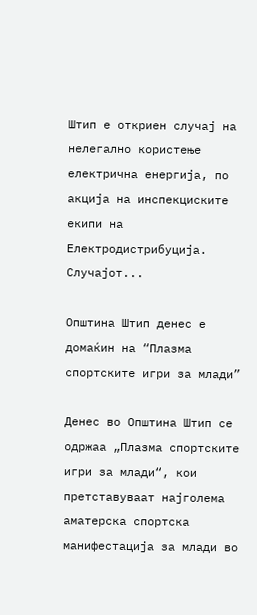Штип е откриен случај на нелегално користење електрична енергија, по акција на инспекциските екипи на Електродистрибуција. Случајот...

Општина Штип денес е домаќин на “Плазма спортските игри за млади”

Денес во Општина Штип се одржаа „Плазма спортските игри за млади“, кои претставуваат најголема аматерска спортска манифестација за млади во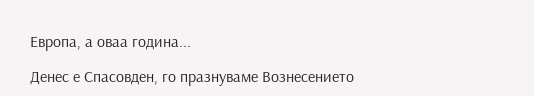Европа, а оваа година...

Денес е Спасовден, го празнуваме Вознесението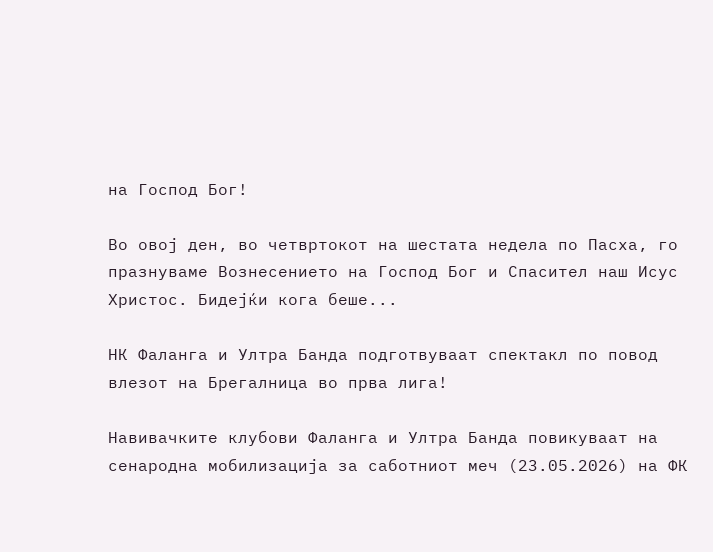на Господ Бог!

Во овој ден, во четвртокот на шестата недела по Пасха, го празнуваме Вознесението на Господ Бог и Спасител наш Исус Христос. Бидејќи кога беше...

НК Фаланга и Ултра Банда подготвуваат спектакл по повод влезот на Брегалница во прва лига!

Навивачките клубови Фаланга и Ултра Банда повикуваат на сенародна мобилизација за саботниот меч (23.05.2026) на ФК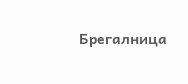Брегалница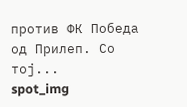против ФК Победа од Прилеп. Со тој...
spot_img